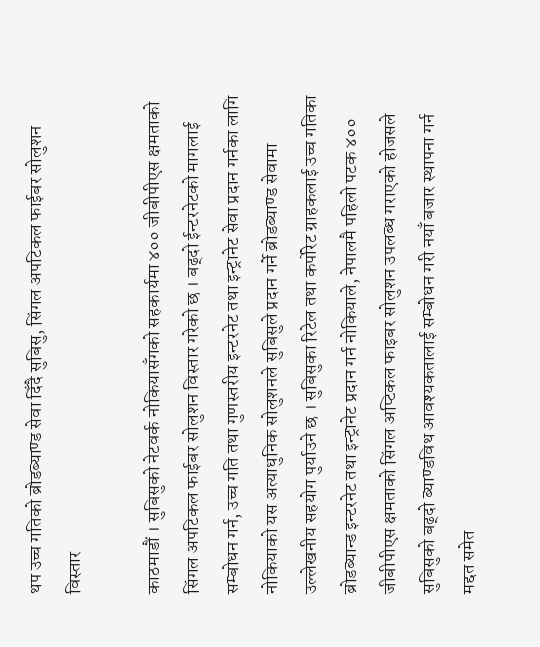थप उच्च गतिको ब्रोडब्याण्ड सेवा दिँदै सुबिसु, सिंगल अपटिकल फाईबर सोलुशन विस्तार

काठमाडौं । सुबिसुको नेटवर्क नोकियासँगको सहकार्यमा ४०० जीबीपीएस क्षमताको सिंगल अपटिकल फाईबर सोलुशन विस्तार गरेको छ । बढ्दो ईन्टरनेटको मागलाई सम्बोधन गर्न, उच्च गति तथा गुणस्तरीय इन्टरनेट तथा इन्ट्रानेट सेवा प्रदान गर्नका लागि नोकियाको यस अत्याधुनिक सोलुशनले सुबिसुले प्रदान गर्ने ब्रोडब्याण्ड सेवामा उल्लेखनीय सहयोग पुर्याउने छ । सुबिसुका रिटेल तथा कर्पोरेट ग्राहकलाई उच्च गतिका ब्रोडब्यान्ड इन्टरनेट तथा इन्ट्रानेट प्रदान गर्न नोकियाले, नेपालमै पहिलो पटक ४०० जीबीपीएस क्षमताको सिंगल अप्टिकल फाइबर सोलुशन उपलब्ध गराएको होजसले सुबिसुको बढ्दो ब्याण्डविथ आवश्यकतालाई सम्बोधन गरी नयाँ बजार स्थापना गर्न मद्दत समेत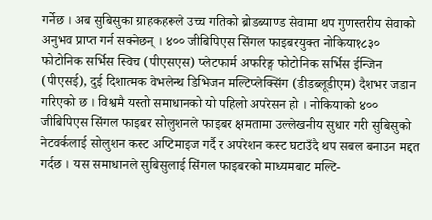गर्नेछ । अब सुबिसुका ग्राहकहरूले उच्च गतिको ब्रोडब्याण्ड सेवामा थप गुणस्तरीय सेवाको अनुभव प्राप्त गर्न सक्नेछन् । ४०० जीबिपिएस सिंगल फाइबरयुक्त नोकिया१८३० फोटोनिक सर्भिस स्विच (पीएसएस) प्लेटफार्म अफरिङ्ग फोटोनिक सर्भिस ईन्जिन (पीएसई), दुई दिशात्मक वेभलेन्थ डिभिजन मल्टिप्लेक्सिंग (डीडब्लूडीएम) दैशभर जडान गरिएको छ । विश्वमै यस्तो समाधानको यो पहिलो अपरेसन हो । नोकियाको ४०० जीबिपिएस सिंगल फाइबर सोलुशनले फाइबर क्षमतामा उल्लेखनीय सुधार गरी सुबिसुको नेटवर्कलाई सोलुशन कस्ट अप्टिमाइज गर्दै र अपरेशन कस्ट घटाउँदै थप सबल बनाउन मद्दत गर्दछ । यस समाधानले सुबिसुलाई सिंगल फाइबरको माध्यमबाट मल्टि-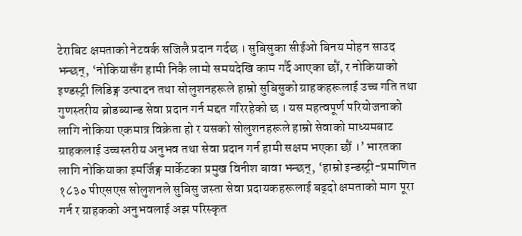टेराबिट क्षमताको नेटवर्क सजिलै प्रदान गर्दछ । सुबिसुका सीईओ बिनय मोहन साउद भन्छन्, ‘नोकियासँग हामी निकै लामो समयदेखि काम गर्दै आएका छौं, र नोकियाको इण्डस्ट्री लिडिङ्ग उत्पादन तथा सोलुशनहरूले हाम्रो सुबिसुको ग्राहकहरूलाई उच्च गति तथा गुणस्तरीय ब्रोडब्यान्ड सेवा प्रदान गर्न मद्दत गरिरहेको छ । यस महत्वपूर्ण परियोजनाको लागि नोकिया एकमात्र विक्रेता हो र यसको सोलुशनहरूले हाम्रो सेवाको माध्यमबाट ग्राहकलाई उच्चस्तरीय अनुभव तथा सेवा प्रदान गर्न हामी सक्षम भएका छौं ।’ भारतका लागि नोकियाका इमर्जिङ्ग मार्केटका प्रमुख विनीश बावा भन्छन्, ‘हाम्रो इन्डस्ट्री-प्रमाणित १८३० पीएसएस सोलुशनले सुबिसु जस्ता सेवा प्रदायकहरूलाई बढ्दो क्षमताको माग पूरा गर्न र ग्राहकको अनुभवलाई अझ परिस्कृत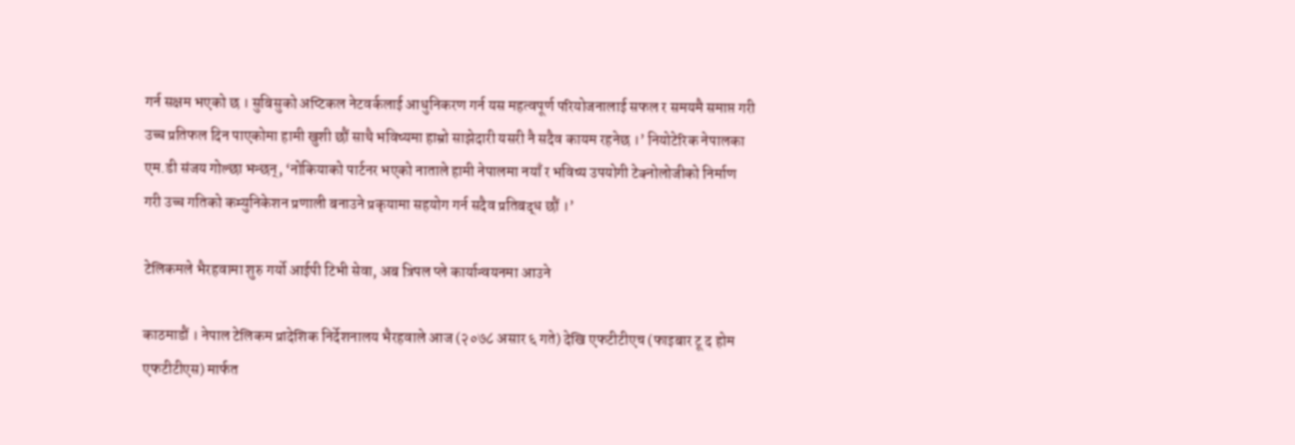गर्न सक्षम भएको छ । सुबिसुको अप्टिकल नेटवर्कलाई आधुनिकरण गर्न यस महत्वपूर्ण परियोजनालाई सफल र समयमै समाप्त गरी उच्च प्रतिफल दिन पाएकोमा हामी खुशी छौं साथै भविष्यमा हाम्रो साझेदारी यसरी नै सदैव कायम रहनेछ ।’ नियोटेरिक नेपालका एम.डी संजय गोल्छा भन्छन्, ‘नोकियाको पार्टनर भएको नाताले हामी नेपालमा नयाँ र भविष्य उपयोगी टेक्नोलोजीको निर्माण गरी उच्च गतिको कम्युनिकेशन प्रणाली बनाउने प्रकृयामा सहयोग गर्न सदैव प्रतिबद्ध छौं ।’

टेलिकमले भैरहवामा शुरु गर्यो आईपी टिभी सेवा, अब त्रिपल प्ले कार्यान्वयनमा आउने

काठमाडौं । नेपाल टेलिकम प्रादेशिक निर्देशनालय भैरहवाले आज (२०७८ असार ६ गते) देखि एफटीटीएच (फाइबार टू द होम एफटीटीएस) मार्फत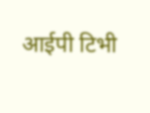आईपी टिभी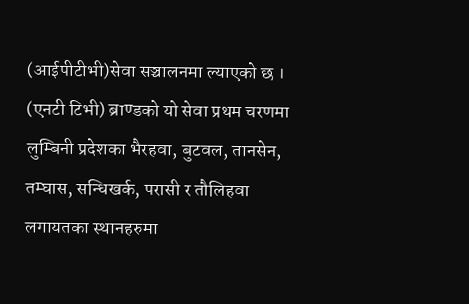(आईपीटीभी)सेवा सञ्चालनमा ल्याएको छ । (एनटी टिभी) ब्राण्डको यो सेवा प्रथम चरणमा लुम्बिनी प्रदेशका भैरहवा, बुटवल, तानसेन, तम्घास, सन्धिखर्क, परासी र तौलिहवा लगायतका स्थानहरुमा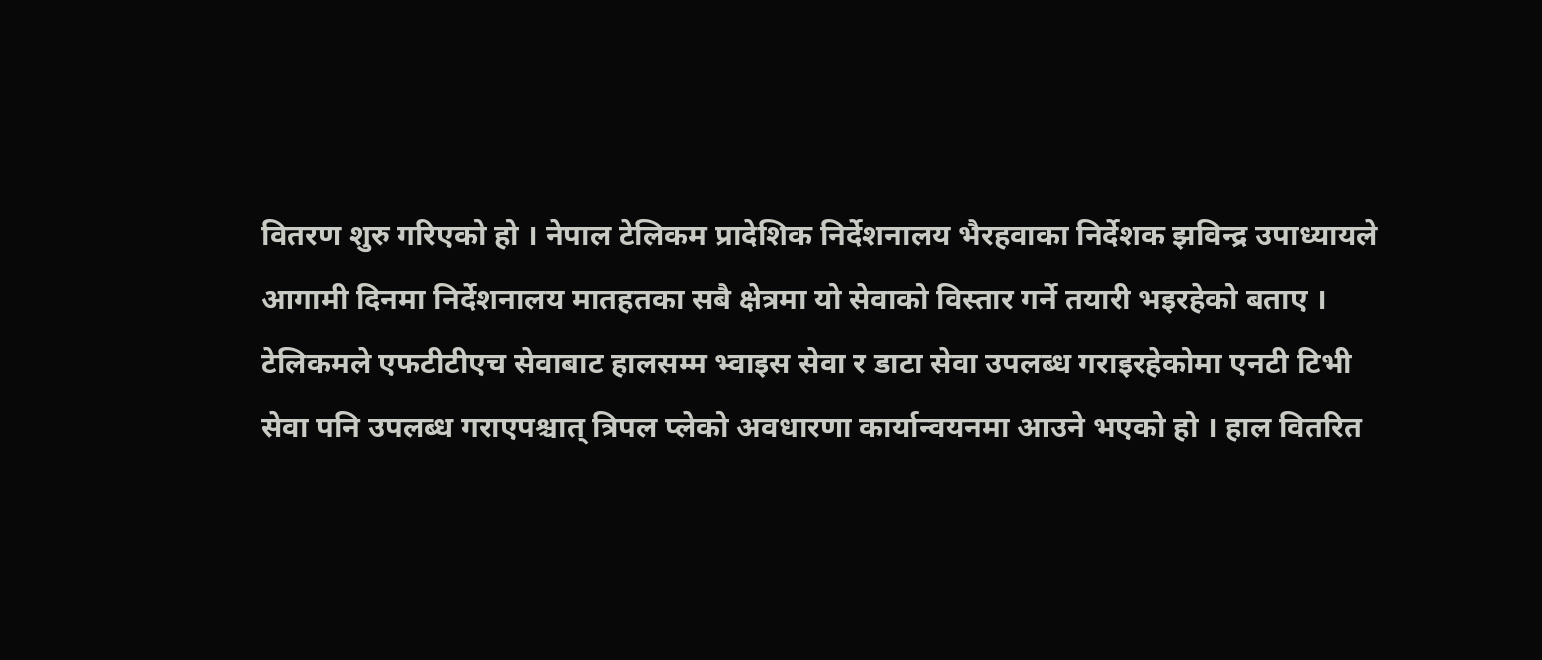वितरण शुरु गरिएको हो । नेपाल टेलिकम प्रादेशिक निर्देशनालय भैरहवाका निर्देशक झविन्द्र उपाध्यायले आगामी दिनमा निर्देशनालय मातहतका सबै क्षेत्रमा यो सेवाको विस्तार गर्ने तयारी भइरहेको बताए । टेलिकमले एफटीटीएच सेवाबाट हालसम्म भ्वाइस सेवा र डाटा सेवा उपलब्ध गराइरहेकोमा एनटी टिभी सेवा पनि उपलब्ध गराएपश्चात् त्रिपल प्लेको अवधारणा कार्यान्वयनमा आउने भएको हो । हाल वितरित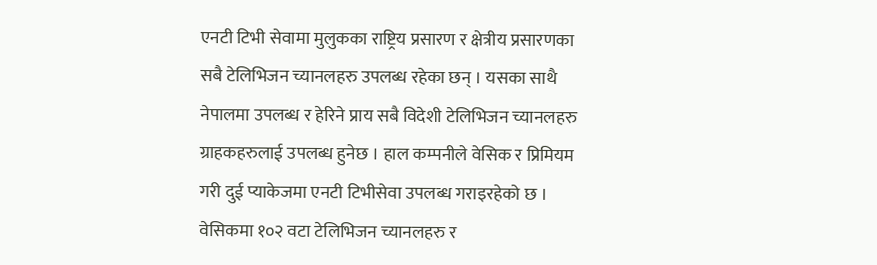एनटी टिभी सेवामा मुलुकका राष्ट्रिय प्रसारण र क्षेत्रीय प्रसारणका सबै टेलिभिजन च्यानलहरु उपलब्ध रहेका छन् । यसका साथै नेपालमा उपलब्ध र हेरिने प्राय सबै विदेशी टेलिभिजन च्यानलहरु ग्राहकहरुलाई उपलब्ध हुनेछ । हाल कम्पनीले वेसिक र प्रिमियम गरी दुई प्याकेजमा एनटी टिभीसेवा उपलब्ध गराइरहेको छ । वेसिकमा १०२ वटा टेलिभिजन च्यानलहरु र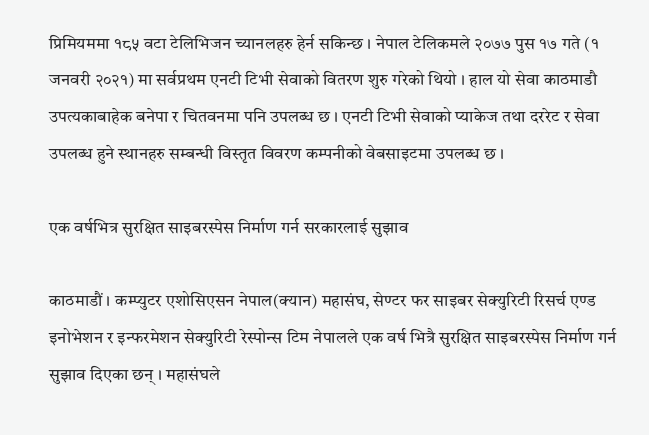प्रिमियममा १८५ वटा टेलिभिजन च्यानलहरु हेर्न सकिन्छ । नेपाल टेलिकमले २०७७ पुस १७ गते (१ जनवरी २०२१) मा सर्वप्रथम एनटी टिभी सेवाको वितरण शुरु गरेको थियो । हाल यो सेवा काठमाडौ उपत्यकाबाहेक बनेपा र चितवनमा पनि उपलब्ध छ । एनटी टिभी सेवाको प्याकेज तथा दररेट र सेवा उपलब्ध हुने स्थानहरु सम्बन्धी विस्तृत विवरण कम्पनीको वेबसाइटमा उपलब्ध छ ।

एक वर्षभित्र सुरक्षित साइबरस्पेस निर्माण गर्न सरकारलाई सुझाव

काठमाडौं । कम्प्युटर एशोसिएसन नेपाल(क्यान) महासंघ, सेण्टर फर साइबर सेक्युरिटी रिसर्च एण्ड इनोभेशन र इन्फरमेशन सेक्युरिटी रेस्पोन्स टिम नेपालले एक वर्ष भित्रै सुरक्षित साइबरस्पेस निर्माण गर्न सुझाव दिएका छन् । महासंघले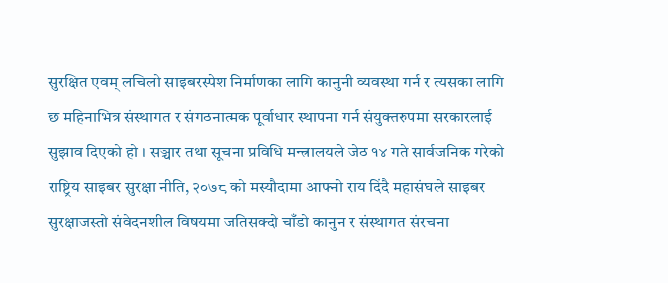सुरक्षित एवम् लचिलो साइबरस्पेश निर्माणका लागि कानुनी व्यवस्था गर्न र त्यसका लागि छ महिनाभित्र संस्थागत र संगठनात्मक पूर्वाधार स्थापना गर्न संयुक्तरुपमा सरकारलाई सुझाव दिएको हो । सञ्चार तथा सूचना प्रविधि मन्त्रालयले जेठ १४ गते सार्वजनिक गरेको राष्ट्रिय साइबर सुरक्षा नीति, २०७८ को मस्यौदामा आफ्नो राय दिंदै महासंघले साइबर सुरक्षाजस्तो संवेदनशील विषयमा जतिसक्दो चाँडो कानुन र संस्थागत संरचना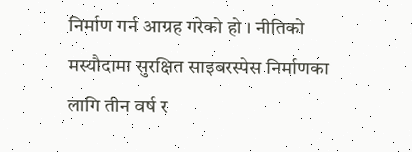निर्माण गर्न आग्रह गरेको हो । नीतिको मस्यौदामा सुरक्षित साइबरस्पेस निर्माणका लागि तीन वर्ष र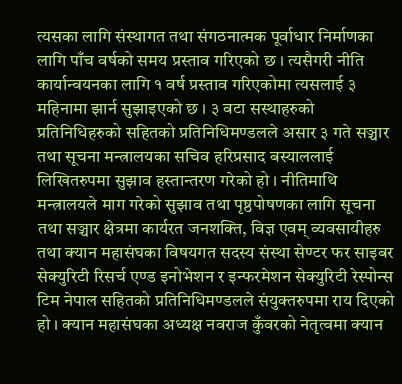त्यसका लागि संस्थागत तथा संगठनात्मक पूर्वाधार निर्माणका लागि पाँच वर्षको समय प्रस्ताव गरिएको छ । त्यसैगरी नीति कार्यान्वयनका लागि १ वर्ष प्रस्ताव गरिएकोमा त्यसलाई ३ महिनामा झार्न सुझाइएको छ । ३ वटा सस्थाहरुको प्रतिनिधिहरुको सहितको प्रतिनिधिमण्डलले असार ३ गते सञ्चार तथा सूचना मन्त्रालयका सचिव हरिप्रसाद बस्याललाई लिखितरुपमा सुझाव हस्तान्तरण गरेको हो । नीतिमाथि मन्त्रालयले माग गरेको सुझाव तथा पृष्ठपोषणका लागि सूचना तथा सञ्चार क्षेत्रमा कार्यरत जनशक्ति, विज्ञ एवम् व्यवसायीहरु तथा क्यान महासंघका विषयगत सदस्य संस्था सेण्टर फर साइबर सेक्युरिटी रिसर्च एण्ड इनोभेशन र इन्फरमेशन सेक्युरिटी रेस्पोन्स टिम नेपाल सहितको प्रतिनिधिमण्डलले संयुक्तरुपमा राय दिएको हो । क्यान महासंघका अध्यक्ष नवराज कुँवरको नेतृत्वमा क्यान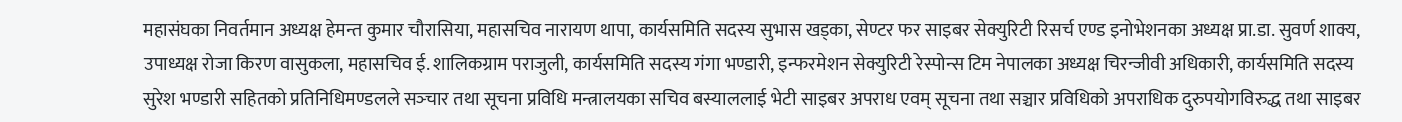महासंघका निवर्तमान अध्यक्ष हेमन्त कुमार चौरासिया, महासचिव नारायण थापा, कार्यसमिति सदस्य सुभास खड्का, सेण्टर फर साइबर सेक्युरिटी रिसर्च एण्ड इनोभेशनका अध्यक्ष प्रा.डा. सुवर्ण शाक्य, उपाध्यक्ष रोजा किरण वासुकला, महासचिव ई. शालिकग्राम पराजुली, कार्यसमिति सदस्य गंगा भण्डारी, इन्फरमेशन सेक्युरिटी रेस्पोन्स टिम नेपालका अध्यक्ष चिरन्जीवी अधिकारी, कार्यसमिति सदस्य सुरेश भण्डारी सहितको प्रतिनिधिमण्डलले सञ्‍चार तथा सूचना प्रविधि मन्त्रालयका सचिव बस्याललाई भेटी साइबर अपराध एवम् सूचना तथा सञ्चार प्रविधिको अपराधिक दुरुपयोगविरुद्ध तथा साइबर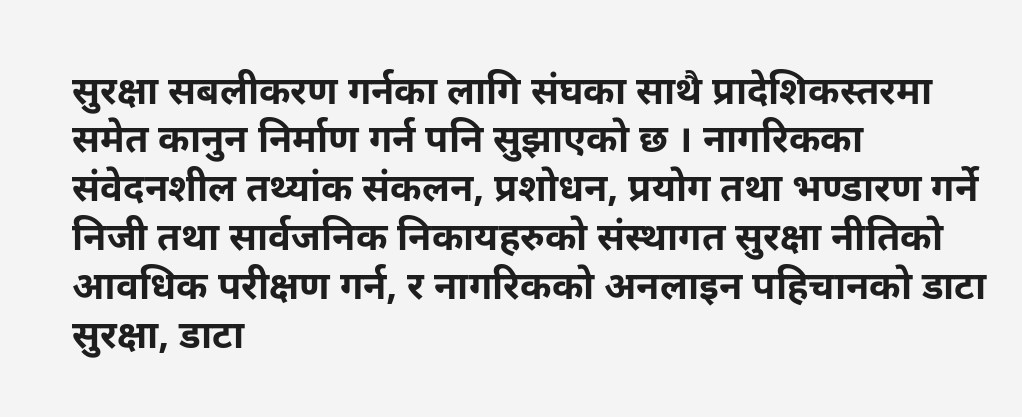सुरक्षा सबलीकरण गर्नका लागि संघका साथै प्रादेशिकस्तरमा समेत कानुन निर्माण गर्न पनि सुझाएको छ । नागरिकका संवेदनशील तथ्यांक संकलन, प्रशोधन, प्रयोग तथा भण्डारण गर्ने निजी तथा सार्वजनिक निकायहरुको संस्थागत सुरक्षा नीतिको आवधिक परीक्षण गर्न, र नागरिकको अनलाइन पहिचानको डाटा सुरक्षा, डाटा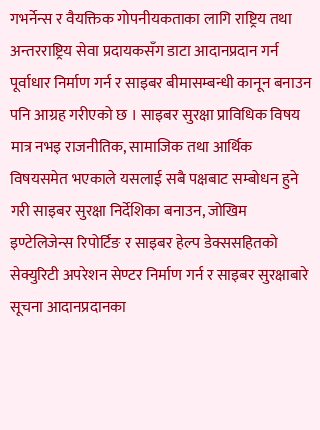गभर्नेन्स र वैयक्तिक गोपनीयकताका लागि राष्ट्रिय तथा अन्तरराष्ट्रिय सेवा प्रदायकसँग डाटा आदानप्रदान गर्न पूर्वाधार निर्माण गर्न र साइबर बीमासम्बन्धी कानून बनाउन पनि आग्रह गरीएको छ । साइबर सुरक्षा प्राविधिक विषय मात्र नभइ राजनीतिक, सामाजिक तथा आर्थिक विषयसमेत भएकाले यसलाई सबै पक्षबाट सम्बोधन हुने गरी साइबर सुरक्षा निर्देशिका बनाउन, जोखिम इण्टेलिजेन्स रिपोर्टिङ र साइबर हेल्प डेक्ससहितको सेक्युरिटी अपरेशन सेण्टर निर्माण गर्न र साइबर सुरक्षाबारे सूचना आदानप्रदानका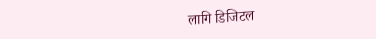लागि डिजिटल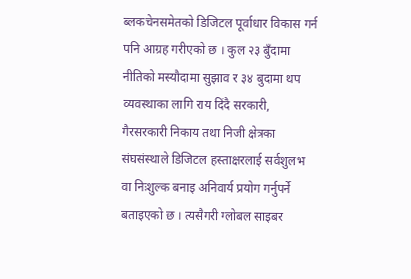ब्लकचेनसमेतको डिजिटल पूर्वाधार विकास गर्न पनि आग्रह गरीएको छ । कुल २३ बुँदामा नीतिको मस्यौदामा सुझाव र ३४ बुदामा थप व्यवस्थाका लागि राय दिंदै सरकारी, गैरसरकारी निकाय तथा निजी क्षेत्रका संघसंस्थाले डिजिटल हस्ताक्षरलाई सर्वशुलभ वा निःशुल्क बनाइ अनिवार्य प्रयोग गर्नुपर्ने बताइएको छ । त्यसैगरी ग्लोबल साइबर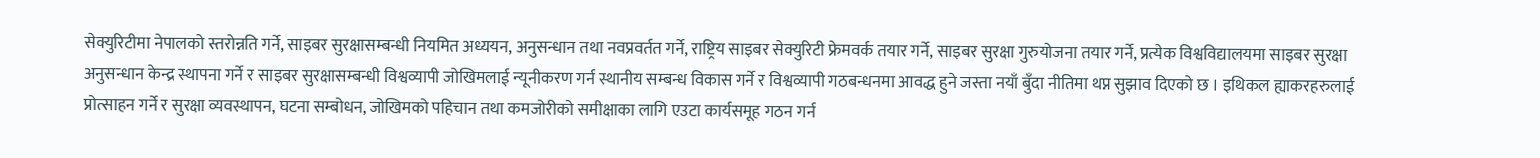सेक्युरिटीमा नेपालको स्तरोन्नति गर्ने, साइबर सुरक्षासम्बन्धी नियमित अध्ययन, अनुसन्धान तथा नवप्रवर्तत गर्ने, राष्ट्रिय साइबर सेक्युरिटी फ्रेमवर्क तयार गर्ने, साइबर सुरक्षा गुरुयोजना तयार गर्ने, प्रत्येक विश्वविद्यालयमा साइबर सुरक्षा अनुसन्धान केन्द्र स्थापना गर्ने र साइबर सुरक्षासम्बन्धी विश्वव्यापी जोखिमलाई न्यूनीकरण गर्न स्थानीय सम्बन्ध विकास गर्ने र विश्वव्यापी गठबन्धनमा आवद्ध हुने जस्ता नयाँ बुँदा नीतिमा थप्न सुझाव दिएको छ । इथिकल ह्याकरहरुलाई प्रोत्साहन गर्ने र सुरक्षा व्यवस्थापन, घटना सम्बोधन, जोखिमको पहिचान तथा कमजोरीको समीक्षाका लागि एउटा कार्यसमूह गठन गर्न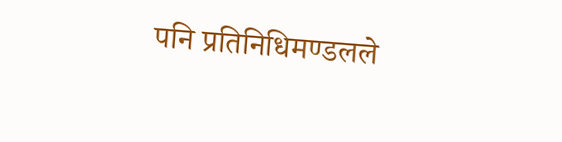पनि प्रतिनिधिमण्डलले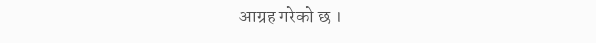आग्रह गरेको छ ।